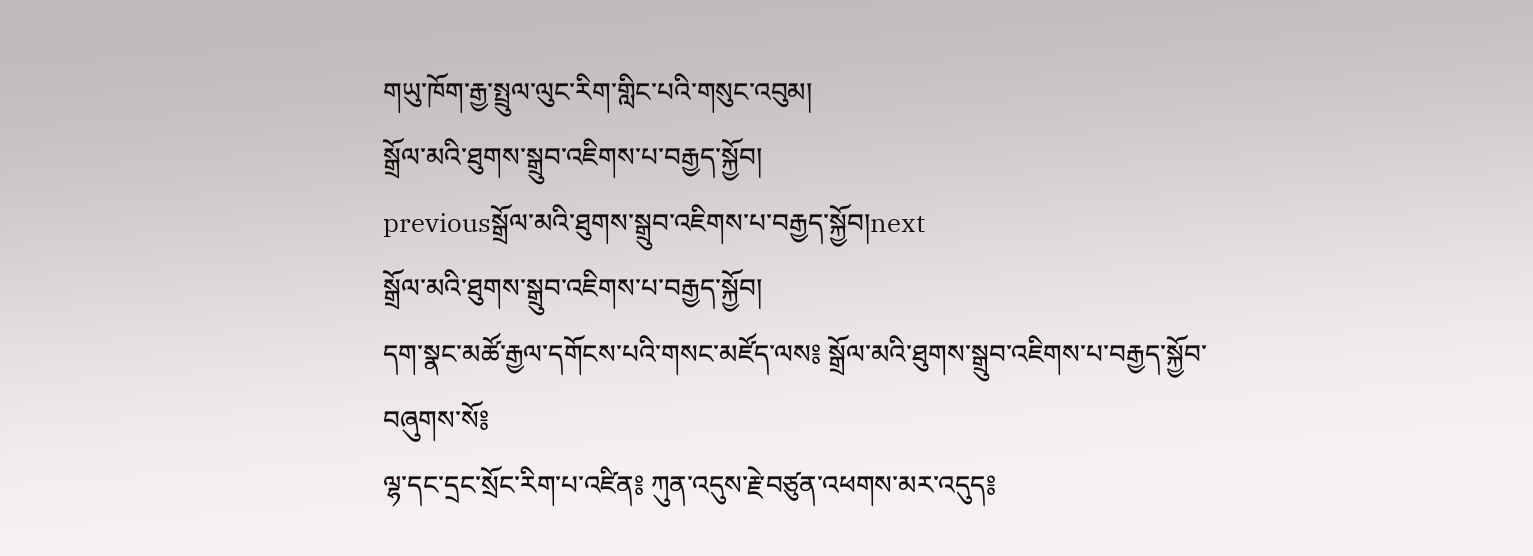གཡུ་ཁོག་རྒྱ་སྤྲུལ་ལུང་རིག་གླིང་པའི་གསུང་འབུམ།
སྒྲོལ་མའི་ཐུགས་སྒྲུབ་འཇིགས་པ་བརྒྱད་སྐྱོབ།
previousསྒྲོལ་མའི་ཐུགས་སྒྲུབ་འཇིགས་པ་བརྒྱད་སྐྱོབ།next
སྒྲོལ་མའི་ཐུགས་སྒྲུབ་འཇིགས་པ་བརྒྱད་སྐྱོབ།
དག་སྣང་མཚོ་རྒྱལ་དགོངས་པའི་གསང་མཛོད་ལས༔ སྒྲོལ་མའི་ཐུགས་སྒྲུབ་འཇིགས་པ་བརྒྱད་སྐྱོབ་བཞུགས་སོ༔
ལྷ་དང་དྲང་སྲོང་རིག་པ་འཛིན༔ ཀུན་འདུས་རྗེ་བཙུན་འཕགས་མར་འདུད༔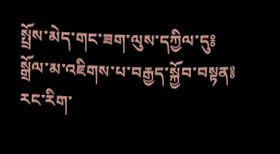སྤྲོས་མེད་གང་ཟག་ལུས་དཀྱིལ་དུ༔ སྒྲོལ་མ་འཇིགས་པ་བརྒྱད་སྐྱོབ་བསྟན༔ རང་རིག་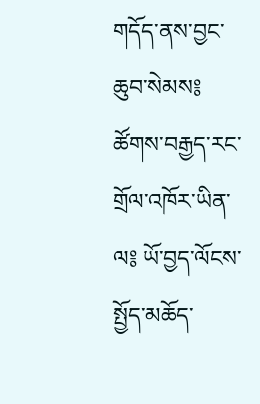གདོད་ནས་བྱང་ཆུབ་སེམས༔ ཚོགས་བརྒྱད་རང་གྲོལ་འཁོར་ཡིན་ལ༔ ཡོ་བྱད་ལོངས་སྤྱོད་མཆོད་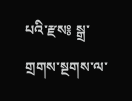པའི་རྫས༔ སྒྲ་གྲགས་སྔགས་ལ་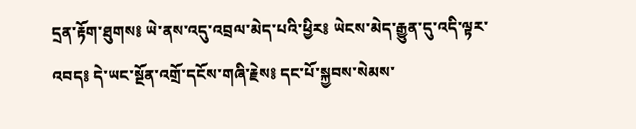དྲན་རྟོག་ཐུགས༔ ཡེ་ནས་འདུ་འབྲལ་མེད་པའི་ཕྱིར༔ ཡེངས་མེད་རྒྱུན་དུ་འདི་ལྟར་འབད༔ དེ་ཡང་སྔོན་འགྲོ་དངོས་གཞི་རྗེས༔ དང་པོ་སྐྱབས་སེམས་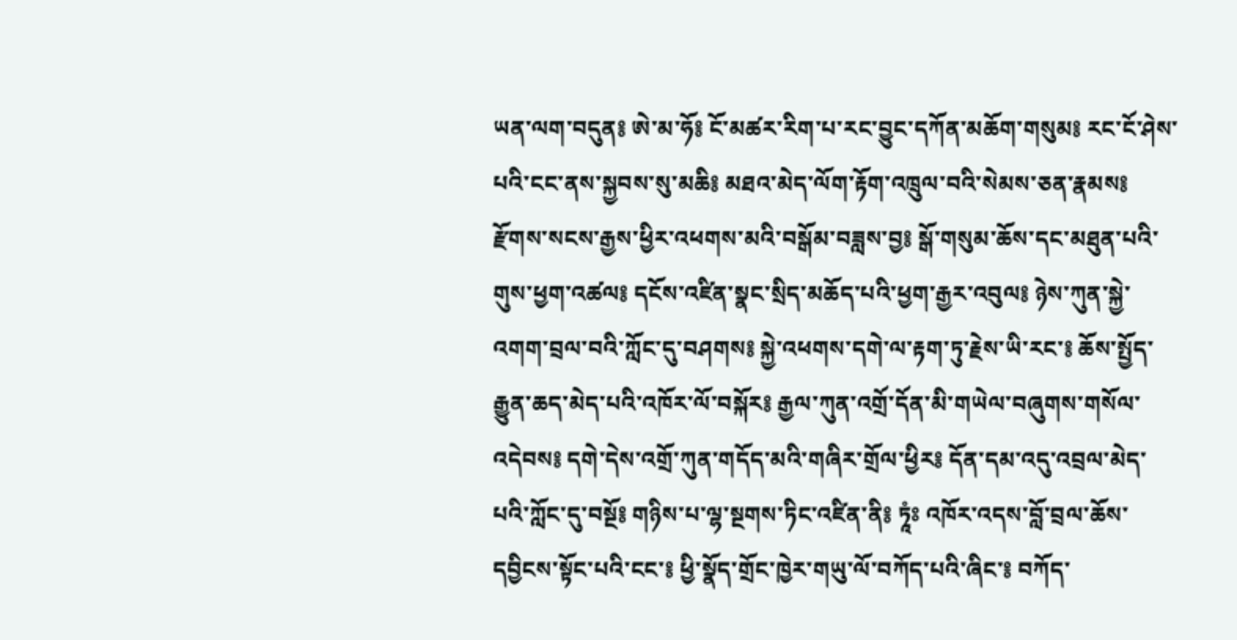ཡན་ལག་བདུན༔ ཨེ་མ་ཧོ༔ ངོ་མཚར་རིག་པ་རང་བྱུང་དཀོན་མཆོག་གསུམ༔ རང་ངོ་ཤེས་པའི་ངང་ནས་སྐྱབས་སུ་མཆི༔ མཐའ་མེད་ལོག་རྟོག་འཁྲུལ་བའི་སེམས་ཅན་རྣམས༔ རྫོགས་སངས་རྒྱས་ཕྱིར་འཕགས་མའི་བསྒོམ་བཟླས་བྱ༔ སྒོ་གསུམ་ཆོས་དང་མཐུན་པའི་གུས་ཕྱག་འཚལ༔ དངོས་འཛིན་སྣང་སྲིད་མཆོད་པའི་ཕྱག་རྒྱར་འབུལ༔ ཉེས་ཀུན་སྐྱེ་འགག་བྲལ་བའི་ཀློང་དུ་བཤགས༔ སྐྱེ་འཕགས་དགེ་ལ་རྟག་ཏུ་རྗེས་ཡི་རང་༔ ཆོས་སྤྱོད་རྒྱུན་ཆད་མེད་པའི་འཁོར་ལོ་བསྐོར༔ རྒྱལ་ཀུན་འགྲོ་དོན་མི་གཡེལ་བཞུགས་གསོལ་འདེབས༔ དགེ་དེས་འགྲོ་ཀུན་གདོད་མའི་གཞིར་གྲོལ་ཕྱིར༔ དོན་དམ་འདུ་འབྲལ་མེད་པའི་ཀློང་དུ་བསྔོ༔ གཉིས་པ་ལྷ་སྔགས་ཏིང་འཛིན་ནི༔ ཏཱཾཿ འཁོར་འདས་བློ་བྲལ་ཆོས་དབྱིངས་སྟོང་པའི་ངང་༔ ཕྱི་སྣོད་གྲོང་ཁྱེར་གཡུ་ལོ་བཀོད་པའི་ཞིང་༔ བཀོད་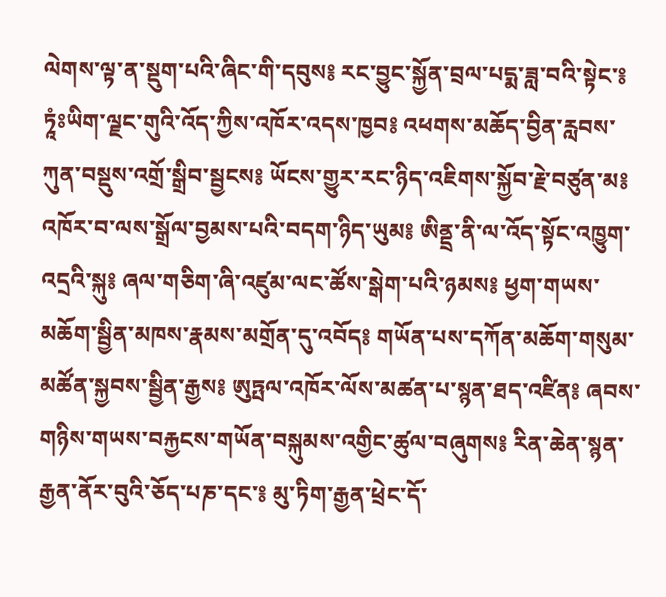ལེགས་ལྟ་ན་སྡུག་པའི་ཞིང་གི་དབུས༔ རང་བྱུང་སྐྱོན་བྲལ་པདྨ་ཟླ་བའི་སྟེང་༔ ཏཱཾཿཡིག་ལྗང་གུའི་འོད་ཀྱིས་འཁོར་འདས་ཁྱབ༔ འཕགས་མཆོད་བྱིན་རླབས་ཀུན་བསྡུས་འགྲོ་སྒྲིབ་སྦྱངས༔ ཡོངས་གྱུར་རང་ཉིད་འཇིགས་སྐྱོབ་རྗེ་བཙུན་མ༔ འཁོར་བ་ལས་སྒྲོལ་བྱམས་པའི་བདག་ཉིད་ཡུམ༔ ཨིནྡྲ་ནི་ལ་འོད་སྟོང་འཁྱུག་འདྲའི་སྐུ༔ ཞལ་གཅིག་ཞི་འཛུམ་ལང་ཚོས་སྒེག་པའི་ཉམས༔ ཕྱག་གཡས་མཆོག་སྦྱིན་མཁས་རྣམས་མགྲོན་དུ་འབོད༔ གཡོན་པས་དཀོན་མཆོག་གསུམ་མཚོན་སྐྱབས་སྦྱིན་རྒྱས༔ ཨུཏྤལ་འཁོར་ལོས་མཚན་པ་སྙན་ཐད་འཛིན༔ ཞབས་གཉིས་གཡས་བརྐྱངས་གཡོན་བསྐུམས་འགྱིང་ཚུལ་བཞུགས༔ རིན་ཆེན་སྙན་རྒྱན་ནོར་བུའི་ཅོད་པཎ་དང་༔ མུ་ཏིག་རྒྱན་ཕྲེང་དོ་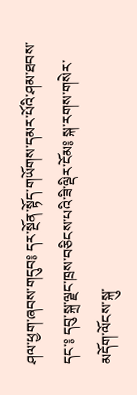ཤལ་ཕྱག་ཞབས་གདུབ༔ དར་སྔོན་སྟོད་གཡོགས་དམར་པོའི་ཤམ་ཐབས་དང་༔ དབུ་སྐྲ་ལྗང་ཁྲས་བཅིངས་པའི་ཟི་ལྡིར་ངོམ༔ སྐ་རགས་གསེར་མདོག་ལོངས་སྐུ་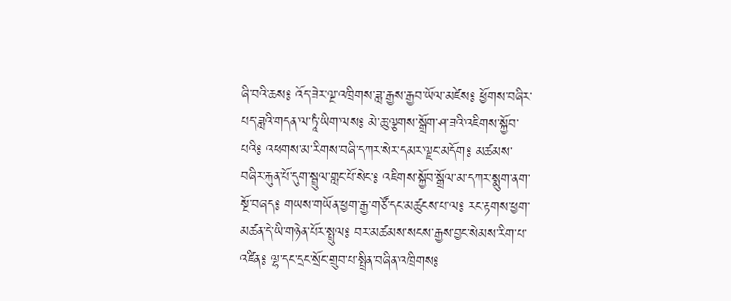ཞི་བའི་ཆས༔ འོད་ཟེར་ལྔ་འཁྲིགས་ཟླ་རྒྱས་རྒྱབ་ཡོལ་མཛེས༔ ཕྱོགས་བཞིར་པད་ཟླའི་གདན་ལ་ཏཱཾ་ཡིག་ལས༔ མེ་ཆུ་ལྕགས་སྒྲོག་ཤ་ཟའི་འཇིགས་སྐྱོབ་པའི༔ འཕགས་མ་རིགས་བཞི་དཀར་སེར་དམར་ལྗང་མདོག༔ མཚམས་བཞིར་རྐུན་པོ་དུག་སྦྲུལ་གླང་པོ་སེང་༔ འཇིགས་སྐྱོབ་སྒྲོལ་མ་དཀར་སྨུག་ནག་སྔོ་བཞད༔ གཡས་གཡོན་ཕྱག་རྒྱ་གཙོ་དང་མཚུངས་པ་ལ༔ རང་རྟགས་ཕྱག་མཚན་དེ་ཡི་གཉེན་པོར་སྤྲུལ༔ བར་མཚམས་སངས་རྒྱས་བྱང་སེམས་རིག་པ་འཛིན༔ ལྷ་དང་དྲང་སྲོང་གྲུབ་པ་སྤྲིན་བཞིན་འཁྲིགས༔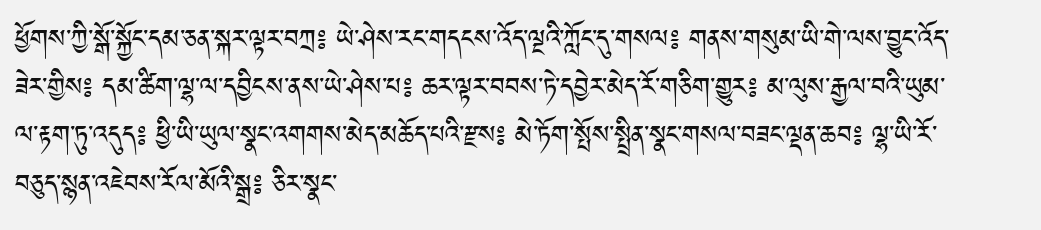ཕྱོགས་ཀྱི་སྒོ་སྐྱོང་དམ་ཅན་སྐར་ལྟར་བཀྲ༔ ཡེ་ཤེས་རང་གདངས་འོད་ལྔའི་ཀློང་དུ་གསལ༔ གནས་གསུམ་ཡི་གེ་ལས་བྱུང་འོད་ཟེར་གྱིས༔ དམ་ཚིག་ལྷ་ལ་དབྱིངས་ནས་ཡེ་ཤེས་པ༔ ཆར་ལྟར་བབས་ཏེ་དབྱེར་མེད་རོ་གཅིག་གྱུར༔ མ་ལུས་རྒྱལ་བའི་ཡུམ་ལ་རྟག་ཏུ་འདུད༔ ཕྱི་ཡི་ཡུལ་སྣང་འགགས་མེད་མཆོད་པའི་རྫས༔ མེ་ཏོག་སྤོས་སྤྲིན་སྣང་གསལ་བཟང་ལྡན་ཆབ༔ ལྷ་ཡི་རོ་བཅུད་སྙན་འཇེབས་རོལ་མོའི་སྒྲ༔ ཅིར་སྣང་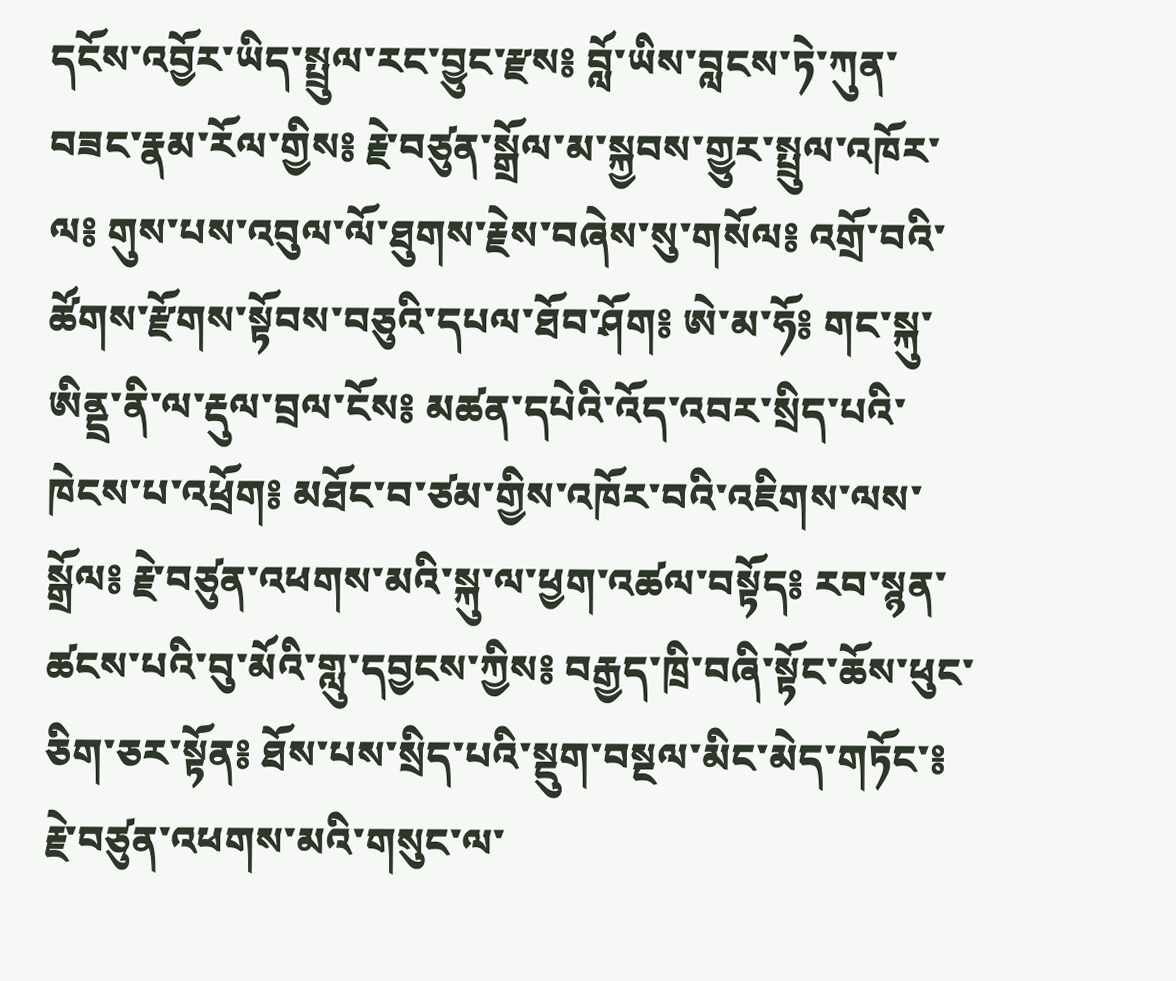དངོས་འབྱོར་ཡིད་སྤྲུལ་རང་བྱུང་རྫས༔ བློ་ཡིས་བླངས་ཏེ་ཀུན་བཟང་རྣམ་རོལ་གྱིས༔ རྗེ་བཙུན་སྒྲོལ་མ་སྐྱབས་གྱུར་སྤྲུལ་འཁོར་ལ༔ གུས་པས་འབུལ་ལོ་ཐུགས་རྗེས་བཞེས་སུ་གསོལ༔ འགྲོ་བའི་ཚོགས་རྫོགས་སྟོབས་བཅུའི་དཔལ་ཐོབ་ཤོག༔ ཨེ་མ་ཧོ༔ གང་སྐུ་ཨིནྡྲ་ནི་ལ་རྡུལ་བྲལ་ངོས༔ མཚན་དཔེའི་འོད་འབར་སྲིད་པའི་ཁེངས་པ་འཕྲོག༔ མཐོང་བ་ཙམ་གྱིས་འཁོར་བའི་འཇིགས་ལས་སྒྲོལ༔ རྗེ་བཙུན་འཕགས་མའི་སྐུ་ལ་ཕྱག་འཚལ་བསྟོད༔ རབ་སྙན་ཚངས་པའི་བུ་མོའི་གླུ་དབྱངས་ཀྱིས༔ བརྒྱད་ཁྲི་བཞི་སྟོང་ཆོས་ཕུང་ཅིག་ཅར་སྟོན༔ ཐོས་པས་སྲིད་པའི་སྡུག་བསྔལ་མིང་མེད་གཏོང་༔ རྗེ་བཙུན་འཕགས་མའི་གསུང་ལ་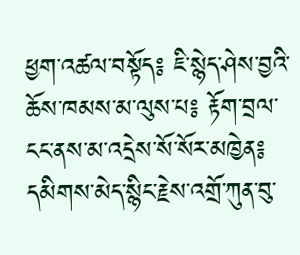ཕྱག་འཚལ་བསྟོད༔ ཇི་སྙེད་ཤེས་བྱའི་ཆོས་ཁམས་མ་ལུས་པ༔ རྟོག་བྲལ་ངང་ནས་མ་འདྲེས་སོ་སོར་མཁྱེན༔ དམིགས་མེད་སྙིང་རྗེས་འགྲོ་ཀུན་བུ་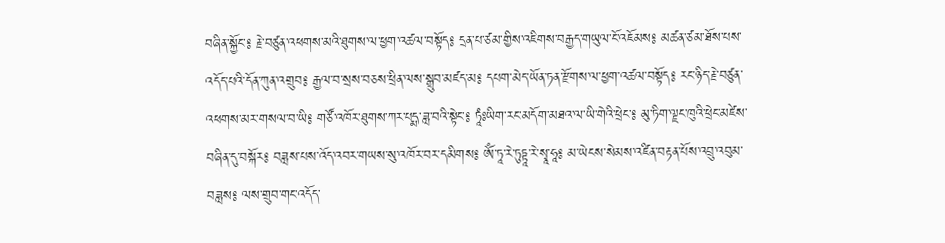བཞིན་སྐྱོང་༔ རྗེ་བཙུན་འཕགས་མའི་ཐུགས་ལ་ཕྱག་འཚལ་བསྟོད༔ དྲན་པ་ཙམ་གྱིས་འཇིགས་བརྒྱད་གཡུལ་ངོ་འཇོམས༔ མཚན་ཙམ་ཐོས་པས་འདོད་པའི་དོན་ཀུན་འགྲུབ༔ རྒྱལ་བ་སྲས་བཅས་ཕྲིན་ལས་སྒྲུབ་མཛད་མ༔ དཔག་མེད་ཡོན་ཏན་རྫོགས་ལ་ཕྱག་འཚལ་བསྟོད༔ རང་ཉིད་རྗེ་བཙུན་འཕགས་མར་གསལ་བ་ཡི༔ གཙོ་འཁོར་ཐུགས་ཀར་པདྨ་ཟླ་བའི་སྟེང་༔ ཏཱཾཿཡིག་རང་མདོག་མཐའ་ལ་ཡི་གེའི་ཕྲེང་༔ མུ་ཏིག་ལྗང་ཁུའི་ཕྲེང་མཛེས་བཞིན་དུ་བསྐོར༔ བཟླས་པས་འོད་འབར་གཡས་སུ་འཁོར་བར་དམིགས༔ ཨོཾ་ཏཱ་རེ་ཏུཏྟཱ་རེ་སྭཱ་ཧཱ༔ མ་ཡེངས་སེམས་འཛིན་བརྟན་པོས་འབྲུ་འབུམ་བཟླས༔ ལས་གྲུབ་གང་འདོད་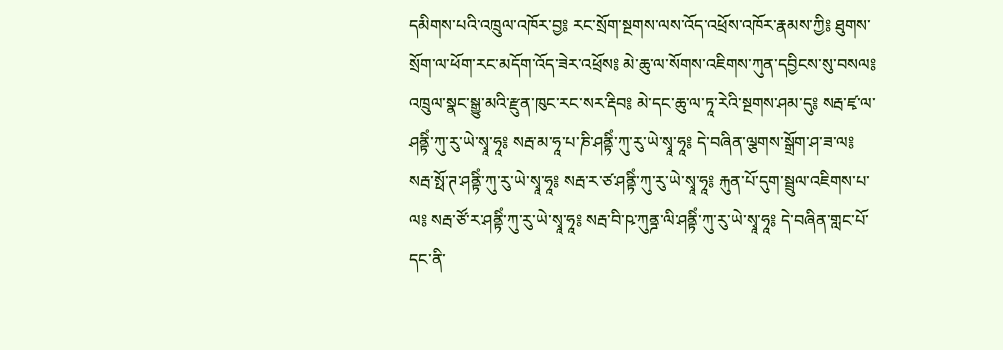དམིགས་པའི་འཁྲུལ་འཁོར་བྱ༔ རང་སྲོག་སྔགས་ལས་འོད་འཕྲོས་འཁོར་རྣམས་ཀྱི༔ ཐུགས་སྲོག་ལ་ཕོག་རང་མདོག་འོད་ཟེར་འཕྲོས༔ མེ་ཆུ་ལ་སོགས་འཇིགས་ཀུན་དབྱིངས་སུ་བསལ༔ འཁྲུལ་སྣང་སྒྱུ་མའི་རྫུན་ཁུང་རང་སར་རྡིབ༔ མེ་དང་ཆུ་ལ་ཏཱ་རེའི་སྔགས་ཤམ་དུ༔ སརྦ་ཛྭ་ལ་ཤནྟིཾ་ཀུ་རུ་ཡེ་སྭཱ་ཧཱ༔ སརྦ་མ་ཧཱ་པ་ཎི་ཤནྟིཾ་ཀུ་རུ་ཡེ་སྭཱ་ཧཱ༔ དེ་བཞིན་ལྕགས་སྒྲོག་ཤ་ཟ་ལ༔ སརྦ་སྥོ་ཊ་ཤནྟིཾ་ཀུ་རུ་ཡེ་སྭཱ་ཧཱ༔ སརྦ་ར་ཙ་ཤནྟིཾ་ཀུ་རུ་ཡེ་སྭཱ་ཧཱ༔ རྐུན་པོ་དུག་སྦྲུལ་འཇིགས་པ་ལ༔ སརྦ་ཙོ་ར་ཤནྟིཾ་ཀུ་རུ་ཡེ་སྭཱ་ཧཱ༔ སརྦ་བི་ཥ་ཀུནྜ་ལི་ཤནྟིཾ་ཀུ་རུ་ཡེ་སྭཱ་ཧཱ༔ དེ་བཞིན་གླང་པོ་དང་ནི་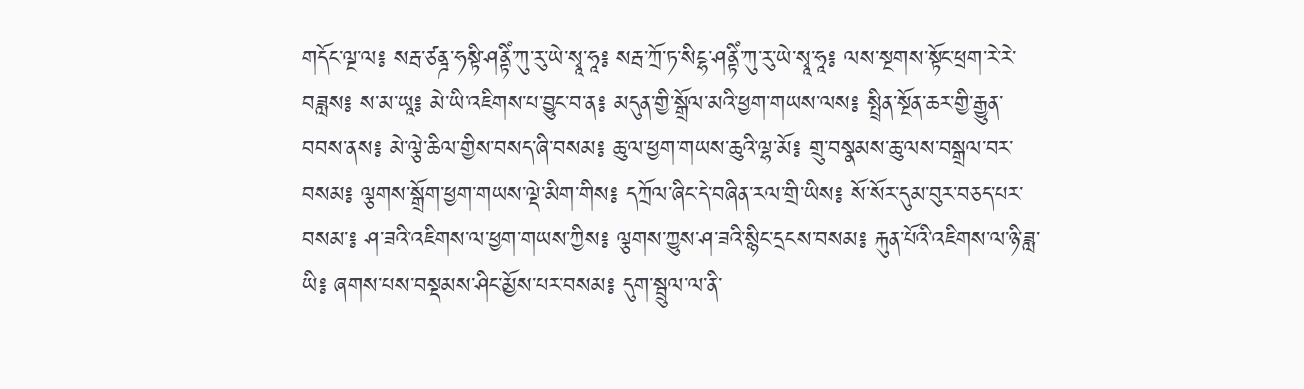གདོང་ལྔ་ལ༔ སརྦ་ཙནྜ་ཧསྟི་ཤནྟིཾ་ཀུ་རུ་ཡེ་སྭཱ་ཧཱ༔ སརྦ་ཀྲོ་ཏ་སིངྷ་ཤནྟིཾ་ཀུ་རུ་ཡེ་སྭཱ་ཧཱ༔ ལས་སྔགས་སྟོང་ཕྲག་རེ་རེ་བཟླས༔ ས་མ་ཡཱ༔ མེ་ཡི་འཇིགས་པ་བྱུང་བ་ན༔ མདུན་གྱི་སྒྲོལ་མའི་ཕྱག་གཡས་ལས༔ སྤྲིན་སྔོན་ཆར་གྱི་རྒྱུན་བབས་ནས༔ མེ་ལྕེ་ཆིལ་གྱིས་བསད་ཞི་བསམ༔ ཆུ་ལ་ཕྱག་གཡས་ཆུའི་ལྷ་མོ༔ གྲུ་བསྣམས་ཆུ་ལས་བསྒྲལ་བར་བསམ༔ ལྕགས་སྒྲོག་ཕྱག་གཡས་ལྡེ་མིག་གིས༔ དཀྲོལ་ཞིང་དེ་བཞིན་རལ་གྲི་ཡིས༔ སོ་སོར་དུམ་བུར་བཅད་པར་བསམ་༔ ཤ་ཟའི་འཇིགས་ལ་ཕྱག་གཡས་ཀྱིས༔ ལྕགས་ཀྱུས་ཤ་ཟའི་སྙིང་དྲངས་བསམ༔ རྐུན་པོའི་འཇིགས་ལ་ཉི་ཟླ་ཡི༔ ཞགས་པས་བསྡམས་ཤིང་མྱོས་པར་བསམ༔ དུག་སྦྲུལ་ལ་ནི་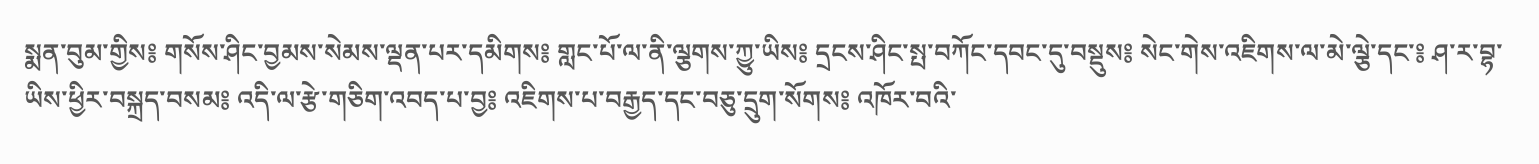སྨན་བུམ་གྱིས༔ གསོས་ཤིང་བྱམས་སེམས་ལྡན་པར་དམིགས༔ གླང་པོ་ལ་ནི་ལྕགས་ཀྱུ་ཡིས༔ དྲངས་ཤིང་སྤ་བཀོང་དབང་དུ་བསྡུས༔ སེང་གེས་འཇིགས་ལ་མེ་ལྕེ་དང་༔ ཤ་ར་བྷ་ཡིས་ཕྱིར་བསྐྲད་བསམ༔ འདི་ལ་རྩེ་གཅིག་འབད་པ་བྱ༔ འཇིགས་པ་བརྒྱད་དང་བཅུ་དྲུག་སོགས༔ འཁོར་བའི་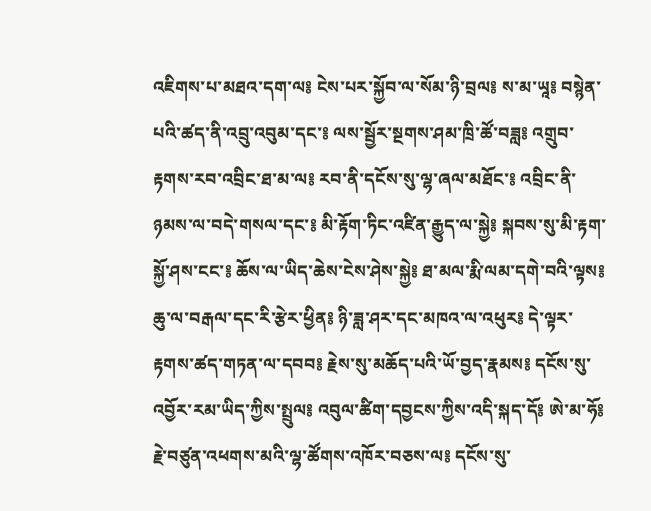འཇིགས་པ་མཐའ་དག་ལ༔ ངེས་པར་སྐྱོབ་ལ་སོམ་ཉི་བྲལ༔ ས་མ་ཡཱ༔ བསྙེན་པའི་ཚད་ནི་འབྲུ་འབུམ་དང་༔ ལས་སྦྱོར་སྔགས་ཤམ་ཁྲི་ཚོ་བཟླ༔ འགྲུབ་རྟགས་རབ་འབྲིང་ཐ་མ་ལ༔ རབ་ནི་དངོས་སུ་ལྷ་ཞལ་མཐོང་༔ འབྲིང་ནི་ཉམས་ལ་བདེ་གསལ་དང་༔ མི་རྟོག་ཏིང་འཛིན་རྒྱུད་ལ་སྐྱེ༔ སྐབས་སུ་མི་རྟག་སྐྱོ་ཤས་ངང་༔ ཆོས་ལ་ཡིད་ཆེས་ངེས་ཤེས་སྐྱེ༔ ཐ་མལ་རྨི་ལམ་དགེ་བའི་ལྟས༔ ཆུ་ལ་བརྒལ་དང་རི་རྩེར་ཕྱིན༔ ཉི་ཟླ་ཤར་དང་མཁའ་ལ་འཕུར༔ དེ་ལྟར་རྟགས་ཚད་གཏན་ལ་དབབ༔ རྗེས་སུ་མཆོད་པའི་ཡོ་བྱད་རྣམས༔ དངོས་སུ་འབྱོར་རམ་ཡིད་ཀྱིས་སྤྲུལ༔ འབུལ་ཚིག་དབྱངས་ཀྱིས་འདི་སྐད་དོ༔ ཨེ་མ་ཧོ༔ རྗེ་བཙུན་འཕགས་མའི་ལྷ་ཚོགས་འཁོར་བཅས་ལ༔ དངོས་སུ་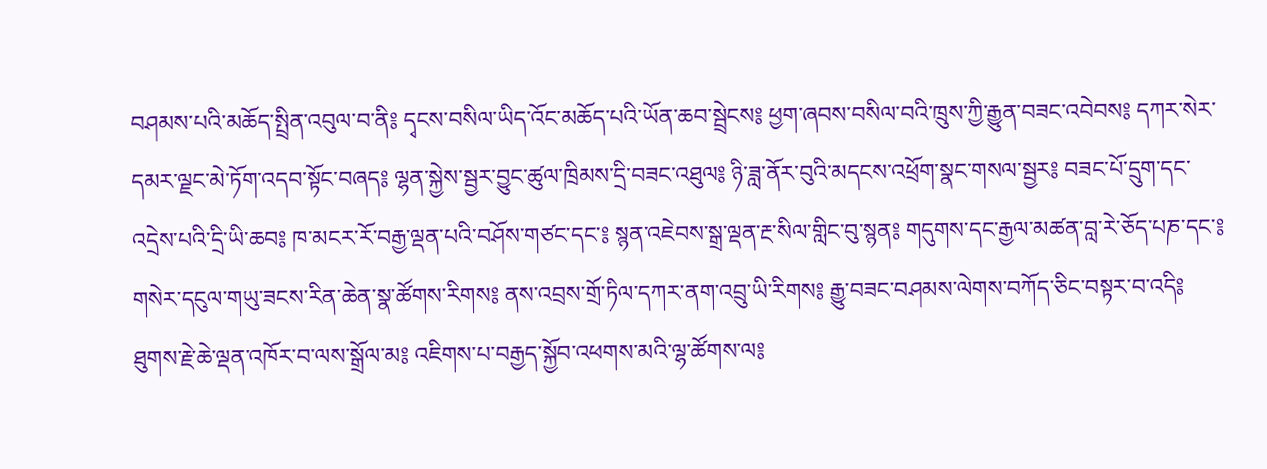བཤམས་པའི་མཆོད་སྤྲིན་འབུལ་བ་ནི༔ དྭངས་བསིལ་ཡིད་འོང་མཆོད་པའི་ཡོན་ཆབ་སྦྲེངས༔ ཕྱག་ཞབས་བསིལ་བའི་ཁྲུས་ཀྱི་རྒྱུན་བཟང་འབེབས༔ དཀར་སེར་དམར་ལྗང་མེ་ཏོག་འདབ་སྟོང་བཞད༔ ལྷན་སྐྱེས་སྦྱར་བྱུང་ཚུལ་ཁྲིམས་དྲི་བཟང་འཐུལ༔ ཉི་ཟླ་ནོར་བུའི་མདངས་འཕྲོག་སྣང་གསལ་སྦྱར༔ བཟང་པོ་དྲུག་དང་འདྲེས་པའི་དྲི་ཡི་ཆབ༔ ཁ་མངར་རོ་བརྒྱ་ལྡན་པའི་བཤོས་གཙང་དང་༔ སྙན་འཇེབས་སྒྲ་ལྡན་རྔ་སིལ་གླིང་བུ་སྙན༔ གདུགས་དང་རྒྱལ་མཚན་བླ་རེ་ཅོད་པཎ་དང་༔ གསེར་དངུལ་གཡུ་ཟངས་རིན་ཆེན་སྣ་ཚོགས་རིགས༔ ནས་འབྲས་གྲོ་ཏིལ་དཀར་ནག་འབྲུ་ཡི་རིགས༔ རྒྱུ་བཟང་བཤམས་ལེགས་བཀོད་ཅིང་བསྟར་བ་འདི༔ ཐུགས་རྗེ་ཆེ་ལྡན་འཁོར་བ་ལས་སྒྲོལ་མ༔ འཇིགས་པ་བརྒྱད་སྐྱོབ་འཕགས་མའི་ལྷ་ཚོགས་ལ༔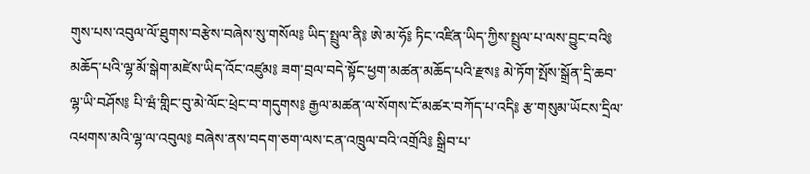གུས་པས་འབུལ་ལོ་ཐུགས་བརྩེས་བཞེས་སུ་གསོལ༔ ཡིད་སྤྲུལ་ནི༔ ཨེ་མ་ཧོ༔ ཏིང་འཛིན་ཡིད་ཀྱིས་སྤྲུལ་པ་ལས་བྱུང་བའི༔ མཆོད་པའི་ལྷ་མོ་སྒེག་མཛེས་ཡིད་འོང་འཛུམ༔ ཟག་བྲལ་བདེ་སྟོང་ཕྱག་མཚན་མཆོད་པའི་རྫས༔ མེ་ཏོག་སྤོས་སྒྲོན་དྲི་ཆབ་ལྷ་ཡི་བཤོས༔ པི་ཝཾ་གླིང་བུ་མེ་ལོང་ཕྲེང་བ་གདུགས༔ རྒྱལ་མཚན་ལ་སོགས་ངོ་མཚར་བཀོད་པ་འདི༔ རྩ་གསུམ་ཡོངས་དྲིལ་འཕགས་མའི་ལྷ་ལ་འབུལ༔ བཞེས་ནས་བདག་ཅག་ལས་ངན་འཁྲུལ་བའི་འགྲོའི༔ སྒྲིབ་པ་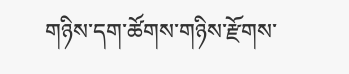གཉིས་དག་ཚོགས་གཉིས་རྫོགས་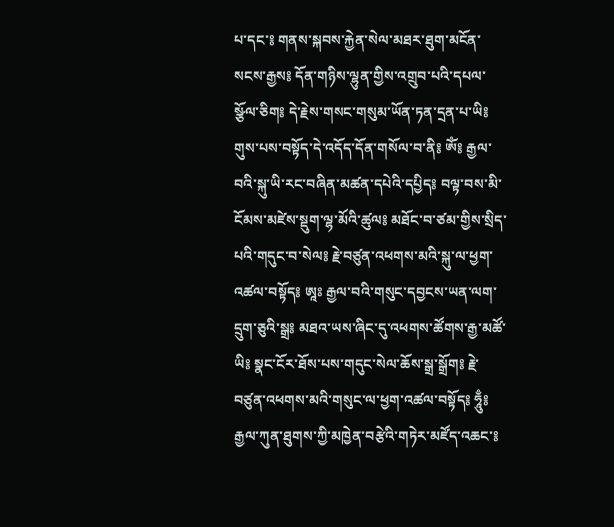པ་དང་༔ གནས་སྐབས་རྐྱེན་སེལ་མཐར་ཐུག་མངོན་སངས་རྒྱས༔ དོན་གཉིས་ལྷུན་གྱིས་འགྲུབ་པའི་དཔལ་སྩོལ་ཅིག༔ དེ་རྗེས་གསང་གསུམ་ཡོན་ཏན་དྲན་པ་ཡི༔ གུས་པས་བསྟོད་དེ་འདོད་དོན་གསོལ་བ་ནི༔ ཨོཾ༔ རྒྱལ་བའི་སྐུ་ཡི་རང་བཞིན་མཚན་དཔེའི་དཔྱིད༔ བལྟ་བས་མི་ངོམས་མཛེས་སྡུག་ལྷ་མོའི་ཚུལ༔ མཐོང་བ་ཙམ་གྱིས་སྲིད་པའི་གདུང་བ་སེལ༔ རྗེ་བཙུན་འཕགས་མའི་སྐུ་ལ་ཕྱག་འཚལ་བསྟོད༔ ཨཱཿ རྒྱལ་བའི་གསུང་དབྱངས་ཡན་ལག་དྲུག་ཅུའི་སྒྲ༔ མཐའ་ཡས་ཞིང་དུ་འཕགས་ཚོགས་རྒྱ་མཚོ་ཡི༔ སྣང་ངོར་ཐོས་པས་གདུང་སེལ་ཆོས་སྒྲ་སྒྲོག༔ རྗེ་བཙུན་འཕགས་མའི་གསུང་ལ་ཕྱག་འཚལ་བསྟོད༔ ཧཱུྃ༔ རྒྱལ་ཀུན་ཐུགས་ཀྱི་མཁྱེན་བརྩེའི་གཏེར་མཛོད་འཆང་༔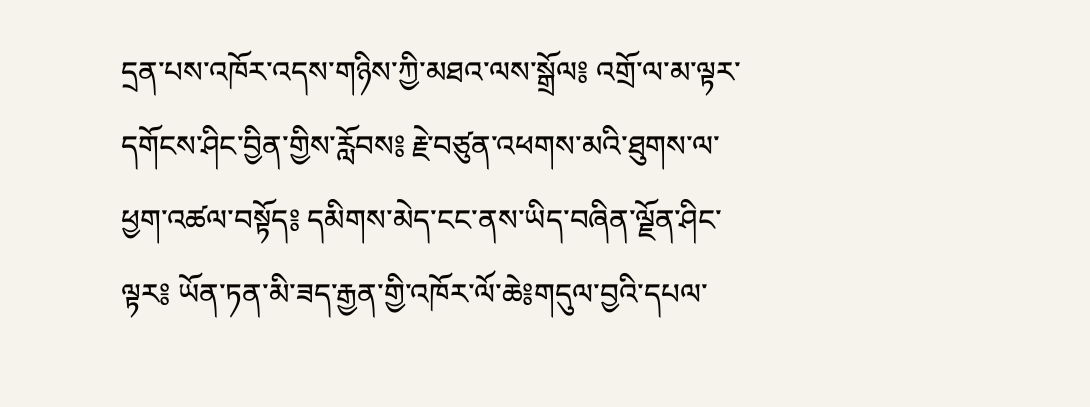དྲན་པས་འཁོར་འདས་གཉིས་ཀྱི་མཐའ་ལས་སྒྲོལ༔ འགྲོ་ལ་མ་ལྟར་དགོངས་ཤིང་བྱིན་གྱིས་རློབས༔ རྗེ་བཙུན་འཕགས་མའི་ཐུགས་ལ་ཕྱག་འཚལ་བསྟོད༔ དམིགས་མེད་ངང་ནས་ཡིད་བཞིན་ལྗོན་ཤིང་ལྟར༔ ཡོན་ཏན་མི་ཟད་རྒྱན་གྱི་འཁོར་ལོ་ཆེ༔གདུལ་བྱའི་དཔལ་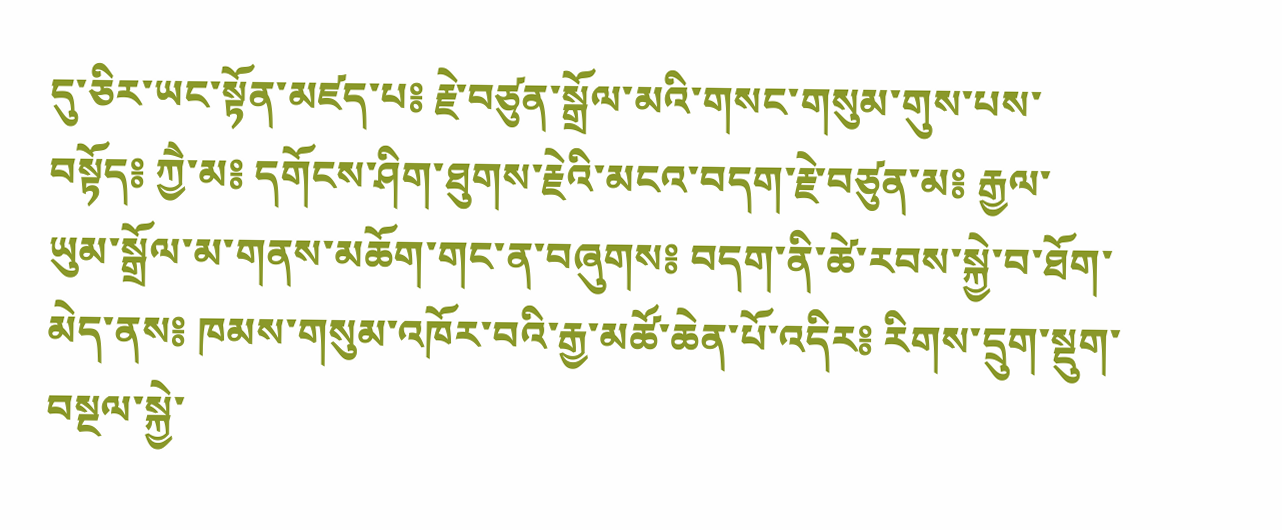དུ་ཅིར་ཡང་སྟོན་མཛད་པ༔ རྗེ་བཙུན་སྒྲོལ་མའི་གསང་གསུམ་གུས་པས་བསྟོད༔ ཀྱཻ་མ༔ དགོངས་ཤིག་ཐུགས་རྗེའི་མངའ་བདག་རྗེ་བཙུན་མ༔ རྒྱལ་ཡུམ་སྒྲོལ་མ་གནས་མཆོག་གང་ན་བཞུགས༔ བདག་ནི་ཚེ་རབས་སྐྱེ་བ་ཐོག་མེད་ནས༔ ཁམས་གསུམ་འཁོར་བའི་རྒྱ་མཚོ་ཆེན་པོ་འདིར༔ རིགས་དྲུག་སྡུག་བསྔལ་སྐྱེ་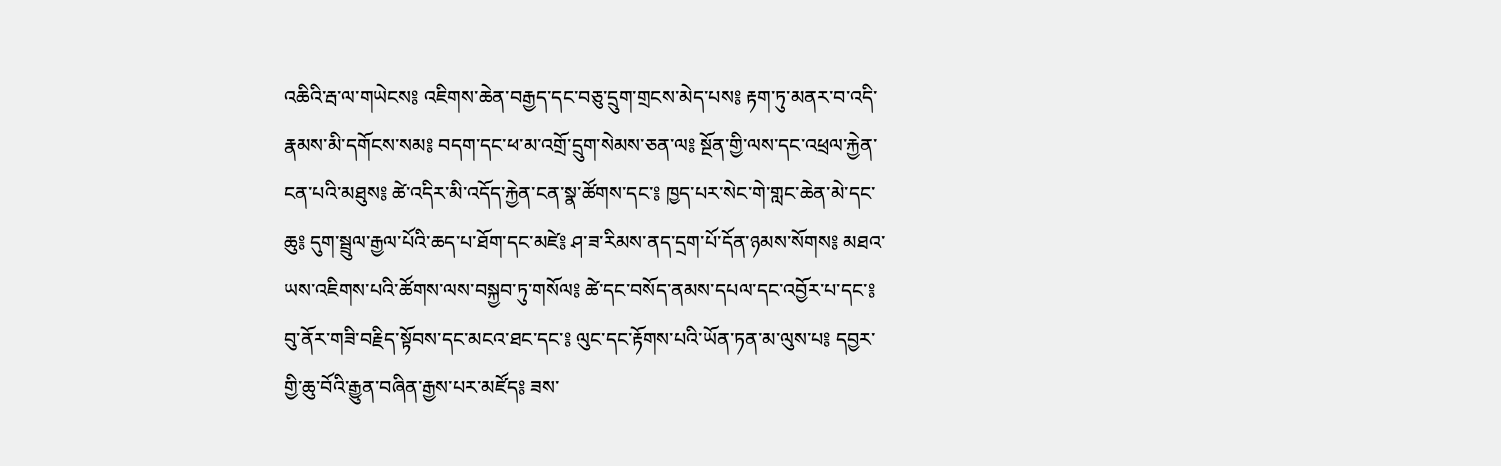འཆིའི་རྦ་ལ་གཡེངས༔ འཇིགས་ཆེན་བརྒྱད་དང་བཅུ་དྲུག་གྲངས་མེད་པས༔ རྟག་ཏུ་མནར་བ་འདི་རྣམས་མི་དགོངས་སམ༔ བདག་དང་ཕ་མ་འགྲོ་དྲུག་སེམས་ཅན་ལ༔ སྔོན་གྱི་ལས་དང་འཕྲལ་རྐྱེན་ངན་པའི་མཐུས༔ ཚེ་འདིར་མི་འདོད་རྐྱེན་ངན་སྣ་ཚོགས་དང་༔ ཁྱད་པར་སེང་གེ་གླང་ཆེན་མེ་དང་ཆུ༔ དུག་སྦྲུལ་རྒྱལ་པོའི་ཆད་པ་ཐོག་དང་མཛེ༔ ཤ་ཟ་རིམས་ནད་དྲག་པོ་དོན་ཉམས་སོགས༔ མཐའ་ཡས་འཇིགས་པའི་ཚོགས་ལས་བསྐྱབ་ཏུ་གསོལ༔ ཚེ་དང་བསོད་ནམས་དཔལ་དང་འབྱོར་པ་དང་༔ བུ་ནོར་གཟི་བརྗིད་སྟོབས་དང་མངའ་ཐང་དང་༔ ལུང་དང་རྟོགས་པའི་ཡོན་ཏན་མ་ལུས་པ༔ དབྱར་གྱི་ཆུ་བོའི་རྒྱུན་བཞིན་རྒྱས་པར་མཛོད༔ ཟས་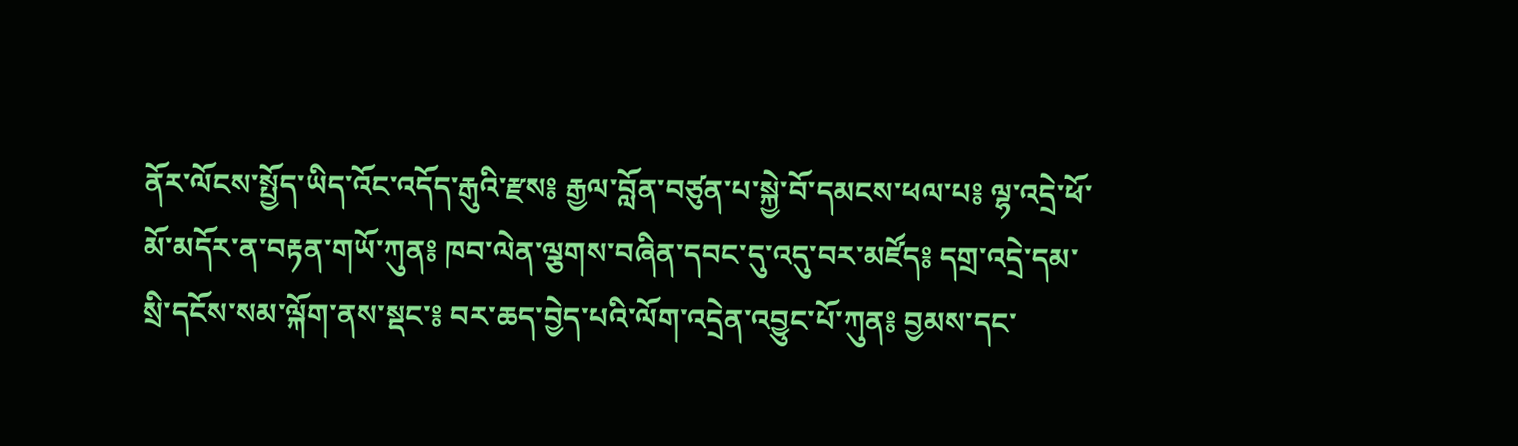ནོར་ལོངས་སྤྱོད་ཡིད་འོང་འདོད་རྒུའི་རྫས༔ རྒྱལ་བློན་བཙུན་པ་སྐྱེ་བོ་དམངས་ཕལ་པ༔ ལྷ་འདྲེ་ཕོ་མོ་མདོར་ན་བརྟན་གཡོ་ཀུན༔ ཁབ་ལེན་ལྕགས་བཞིན་དབང་དུ་འདུ་བར་མཛོད༔ དགྲ་འདྲེ་དམ་སྲི་དངོས་སམ་ལྐོག་ནས་སྡང་༔ བར་ཆད་བྱེད་པའི་ལོག་འདྲེན་འབྱུང་པོ་ཀུན༔ བྱམས་དང་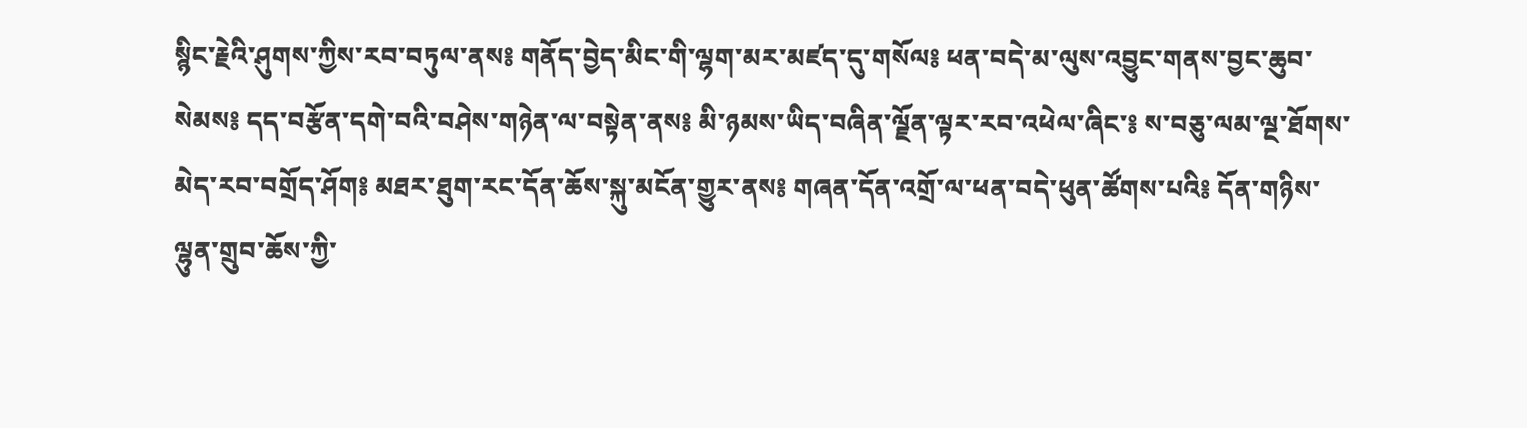སྙིང་རྗེའི་ཤུགས་ཀྱིས་རབ་བཏུལ་ནས༔ གནོད་བྱེད་མིང་གི་ལྷག་མར་མཛད་དུ་གསོལ༔ ཕན་བདེ་མ་ལུས་འབྱུང་གནས་བྱང་ཆུབ་སེམས༔ དད་བརྩོན་དགེ་བའི་བཤེས་གཉེན་ལ་བསྟེན་ནས༔ མི་ཉམས་ཡིད་བཞིན་ལྗོན་ལྟར་རབ་འཕེལ་ཞིང་༔ ས་བཅུ་ལམ་ལྔ་ཐོགས་མེད་རབ་བགྲོད་ཤོག༔ མཐར་ཐུག་རང་དོན་ཆོས་སྐུ་མངོན་གྱུར་ནས༔ གཞན་དོན་འགྲོ་ལ་ཕན་བདེ་ཕུན་ཚོགས་པའི༔ དོན་གཉིས་ལྷུན་གྲུབ་ཆོས་ཀྱི་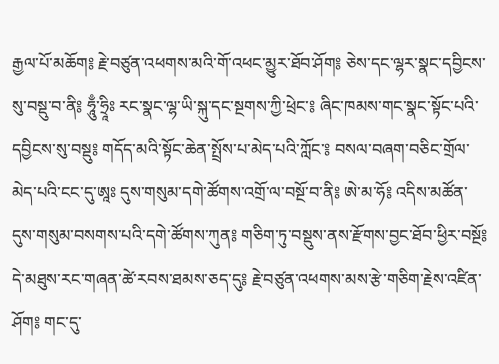རྒྱལ་པོ་མཆོག༔ རྗེ་བཙུན་འཕགས་མའི་གོ་འཕང་མྱུར་ཐོབ་ཤོག༔ ཅེས་དང་ལྷར་སྣང་དབྱིངས་སུ་བསྡུ་བ་ནི༔ ཧཱུྃ་ཧྲཱིཿ རང་སྣང་ལྷ་ཡི་སྐུ་དང་སྔགས་ཀྱི་ཕྲེང་༔ ཞིང་ཁམས་གང་སྣང་སྟོང་པའི་དབྱིངས་སུ་བསྡུ༔ གདོད་མའི་སྟོང་ཆེན་སྤྲོས་པ་མེད་པའི་ཀློང་༔ བསལ་བཞག་བཅིང་གྲོལ་མེད་པའི་ངང་དུ་ཨཱཿ དུས་གསུམ་དགེ་ཚོགས་འགྲོ་ལ་བསྔོ་བ་ནི༔ ཨེ་མ་ཧོ༔ འདིས་མཚོན་དུས་གསུམ་བསགས་པའི་དགེ་ཚོགས་ཀུན༔ གཅིག་ཏུ་བསྡུས་ནས་རྫོགས་བྱང་ཐོབ་ཕྱིར་བསྔོ༔ དེ་མཐུས་རང་གཞན་ཚེ་རབས་ཐམས་ཅད་དུ༔ རྗེ་བཙུན་འཕགས་མས་རྩེ་གཅིག་རྗེས་འཛིན་ཤོག༔ གང་དུ་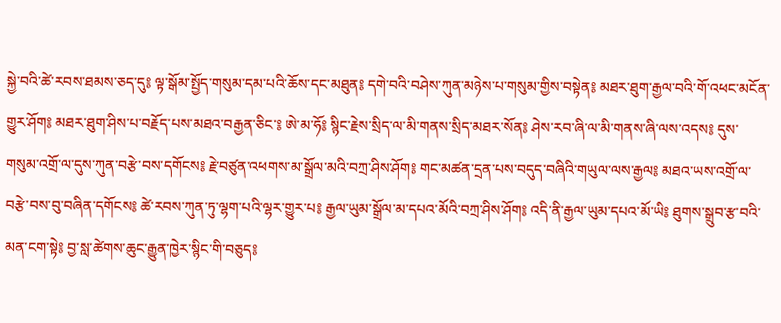སྐྱེ་བའི་ཚེ་རབས་ཐམས་ཅད་དུ༔ ལྟ་སྒོམ་སྤྱོད་གསུམ་དམ་པའི་ཆོས་དང་མཐུན༔ དགེ་བའི་བཤེས་ཀུན་མཉེས་པ་གསུམ་གྱིས་བསྟེན༔ མཐར་ཐུག་རྒྱལ་བའི་གོ་འཕང་མངོན་གྱུར་ཤོག༔ མཐར་ཐུག་ཤིས་པ་བརྗོད་པས་མཐའ་བརྒྱན་ཅིང་༔ ཨེ་མ་ཧོ༔ སྙིང་རྗེས་སྲིད་ལ་མི་གནས་སྲིད་མཐར་སོན༔ ཤེས་རབ་ཞི་ལ་མི་གནས་ཞི་ལས་འདས༔ དུས་གསུམ་འགྲོ་ལ་དུས་ཀུན་བརྩེ་བས་དགོངས༔ རྗེ་བཙུན་འཕགས་མ་སྒྲོལ་མའི་བཀྲ་ཤིས་ཤོག༔ གང་མཚན་དྲན་པས་བདུད་བཞིའི་གཡུལ་ལས་རྒྱལ༔ མཐའ་ཡས་འགྲོ་ལ་བརྩེ་བས་བུ་བཞིན་དགོངས༔ ཚེ་རབས་ཀུན་ཏུ་ལྷག་པའི་ལྷར་གྱུར་པ༔ རྒྱལ་ཡུམ་སྒྲོལ་མ་དཔའ་མོའི་བཀྲ་ཤིས་ཤོག༔ འདི་ནི་རྒྱལ་ཡུམ་དཔའ་མོ་ཡི༔ ཐུགས་སྒྲུབ་རྩ་བའི་མན་ངག་སྟེ༔ བྱ་སླ་ཚེགས་ཆུང་རྒྱུན་ཁྱེར་སྙིང་གི་བཅུད༔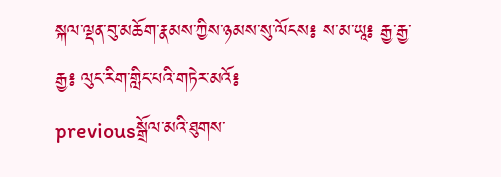སྐལ་ལྡན་བུ་མཆོག་རྣམས་ཀྱིས་ཉམས་སུ་ལོངས༔ ས་མ་ཡཱ༔ རྒྱ་རྒྱ་རྒྱ༔ ལུང་རིག་གླིང་པའི་གཏེར་མའོ༔
previousསྒྲོལ་མའི་ཐུགས་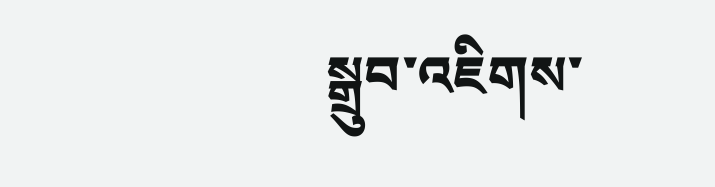སྒྲུབ་འཇིགས་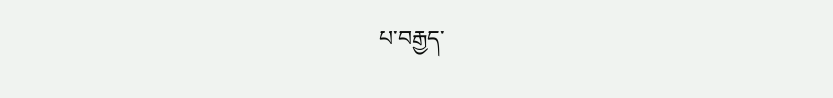པ་བརྒྱད་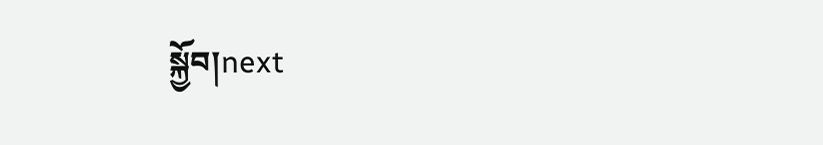སྐྱོབ།next